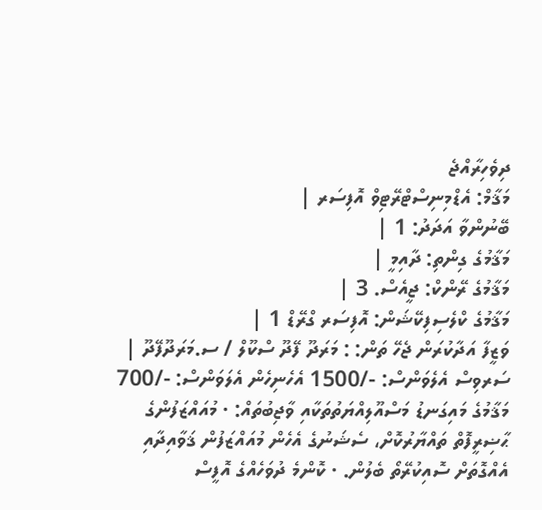ދިވެހިރާއްޖެ
މަޤާމް: އެޑްމިނިސްޓްރޭޓިވް އޮފިސަރ |
ބޭނުންވާ އަދަދު: 1 |
މަޤާމުގެ ގިންތި: ދާއިމީ |
މަޤާމުގެ ރޭންކް: ޖީއެސް. 3 |
މަޤާމުގެ ކްލެސިފިކޭޝަން: އޮފިސަރ ގްރޭޑް 1 |
ވަޒީފާ އަދާކުރަން ޖެހޭ ތަން: : މަރަދޫ ފޭދޫ ސްކޫލް / ސ.މަރަދޫފޭދޫ |
ސަރވިސް އެލެވަންސް: -/1500 އެހެނިހެން އެލަވަންސް: -/700 މަޤާމުގެ މައިގަނޑު މަސްއޫލިއްޔަތުތަކާއި ވާޖިބުތައް: · މުއައްޒަފުންގެ ޙާޟިރީފޮތް ތައްޔާރުކޮށް، ސެޝަނުގެ އެހެން މުއައްޒަފުން ޤަވާއިދާއި އެއްގޮތަށް ސޮއިކުރޭތޯ ބެލުން. · ކޮންމެ ދުވަހެއްގެ އޮފީސް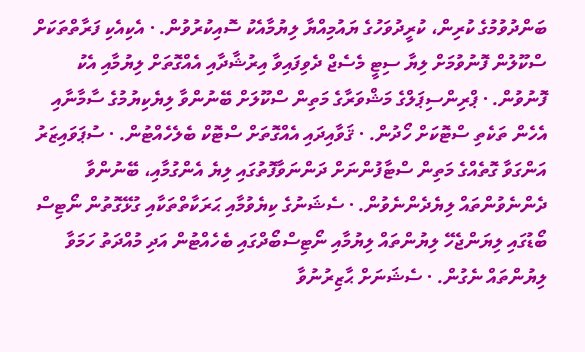ބަންދުވުމުގެ ކުރިން، ކުރީދުވަހުގެ ޔައުމިއްޔާ ލިޔުމާއެކު ސޮއިކުރުވުން. · އެކިއެކި ފަރާތްތަކަށް ސްކޫލުން ފޮނުވުމަށް ލިޔާ ސިޓީ މެސެޖް ދެވިފައިވާ އިރުޝާދާއި އެއްގޮތަށް ލިޔުމާއި އެކު ފޮނުވުން. · ޕްރިންސިޕަލްގެ މަޝްވަރާގެ މަތިން ސްކޫލަށް ބޭނުންވާ ލިޔެކިޔުމުގެ ސާމާނާއި އެހެން ތަކެތި ސްޓޮކަށް ހޯދުން. · ޤަވާއިދައި އެއްގޮތަށް ސްޓޮކް ބެލެހެއްޓުން. · ސުޕަވައިޒަރު އަންގަވާ ގޮތެއްގެ މަތިން ސްޓާފުންނަށް ދަންނަވާފޮތުގައި ލިޔެ އެންގުމާއި، ބޭނުންވާ ދެންނެވުންތައް ލިޔެދެންނެވުން. · ސެޝަނުގެ ކިޔެވުމާއި ޙަރަކާތްތަކާއި ގުޅޭގޮތުން ނޯޓިސް ބޯޑުގައި ލިޔަންޖެހޭ ލިޔުންތައް ލިޔުމާއި ނޯޓިސްބޯދްގައި ބެހެއްޓުން އަދި މުއްދަތު ހަމަވާ ލިޔުންތައް ނެގުން. · ސެޝަނަށް ޙާޒިރުނުވާ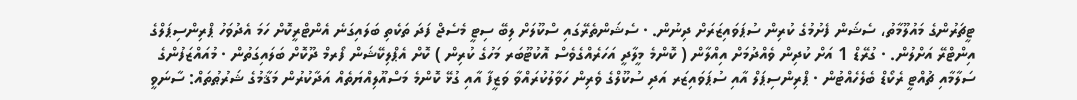ޓީޗަރުންގެ މައުލޫމާތު، ސެޝަން ފެށުމުގެ ކުރިން ސުޕަވައިޒަރަށް ދިނުން. · ސެޝަންތެރޭގައި ސްކޫލަށް ލިބޭ ސިޓީ މެސެޖް ފަދަ ތަކެތި ބަލައިގަނެ އެންޓްރީކޮށް ހަމަ އެދުވަހު ޕްރިންސިޕަލްގެ އިންޓްރޭ އަށްލުން. · ގުރޭޑް 1 އަށް ކުދިން ވެއްދުމަށް އިއްލާން ( ކޮންމެ މީލާދީ އަހަރެއްގެވެސް އޮކުޓޫބަރ މަހުގެ ކުރިން ) ކޮށް އެޕްލިކޭޝަން ފޯރމް ދޫކޮށް ބަލައިގަތުން · މުއައްޒަފުންގެ ސަލާމާއި ޗުއްޓީ ރެކޯޑް ބެލެހެއްޓުން · ޕްރިންސިޕަލް އާއި ސުޕަވައިޒަރ އަދި ސުކޫލްގެ ވެރިން ހަވާލުކުރައްވާ ވަޒީފާ އާއި ގުޅޭ ކޮންމެ މަސްއޫލިއްޔަތެއް އަދާކުރުން މަޤާމުގެ ޝަރުޠުތައް: ސާނަވީ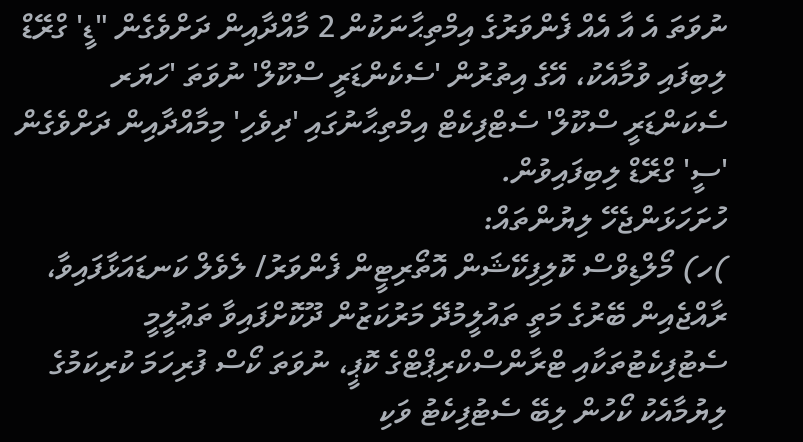ނުވަތަ އެ އާ އެއް ފެންވަރުގެ އިމްތިޙާނަކުން 2 މާއްދާއިން ދަށްވެގެން "ޑީ' ގްރޭޑް ލިބިފައި ވުމާއެކު، އޭގެ އިތުރުން 'ސެކެންޑަރީ ސްކޫލް' ނުވަތަ 'ހަޔަރ ސެކަންޑަރީ ސްކޫލް' ސެޓްފިކެޓް އިމްތިޙާނުގައި 'ދިވެހި' މިމާއްދާއިން ދަށްވެގެން 'ސީ' ގްރޭޑް ލިބިފައިވުން.
ހުށަހަޅަންޖެހޭ ލިޔުންތައް:
)ހ) މޯލްޑިވްސް ކޮލިފިކޭޝަން އޮތޯރިޓީން ފެންވަރު/ ލެވެލް ކަނޑައަޅާފައިވާ، ރާއްޖެއިން ބޭރުގެ މަތީ ތައުލީމުދޭ މަރުކަޒުން ދޫކޮށްފައިވާ ތަޢުލީމީ ސެޓުފިކެޓުތަކާއި ޓްރާންސްކްރިޕްޓްގެ ކޮޕީ، ނުވަތަ ކޯސް ފުރިހަމަ ކުރިކަމުގެ ލިޔުމާއެކު ކޯހުން ލިބޭ ސެޓުފިކެޓު ވަކި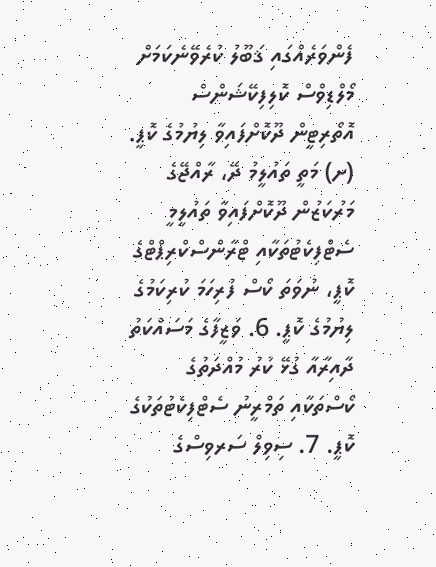ފެންވަރެއްގައި ޤަބޫލު ކުރެވޭނެކަމަށް މޯލްޑިވްސް ކޮލިފިކޭޝަންސް އޮތޯރިޓީން ދޫކޮށްފައިވާ ލިޔުމުގެ ކޮޕީ. (ށ) މަތީ ތައުލީމު ދޭ، ރާއްޖޭގެ މަރުކަޒުން ދޫކޮށްފައިވާ ތައުލީމީ ސެޓްފިކެޓުތަކާއި ޓްރާންސްކްރިޕްޓްގެ ކޮޕީ، ނުވަތަ ކޯސް ފުރިހަމަ ކުރިކަމުގެ ލިޔުމުގެ ކޮޕީ. 6. ވަޒީފާގެ މަސައްކަތު ދާއިރާއާ ގުޅޭ ކުރު މުއްދަތުގެ ކޯސްތަކާއި ތަމްރީނު ސެޓްފިކެޓުތަކުގެ ކޮޕީ. 7. ސިވިލް ސަރވިސްގެ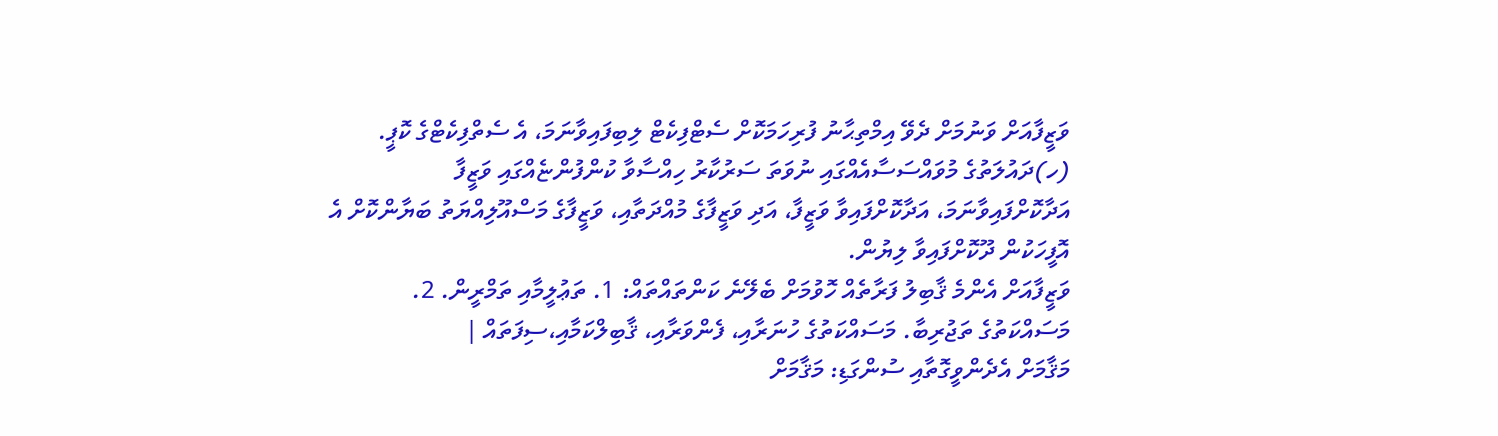ވަޒީފާއަށް ވަނުމަށް ދެވޭ އިމްތިޙާނު ފުރިހަމަކޮށް ސެޓްފިކެޓް ލިބިފައިވާނަމަ، އެ ސެތްފިކެޓްގެ ކޮޕީ.
(ހ)ދައުލަތުގެ މުވައްސަސާއެއްގައި ނުވަތަ ސަރުކާރު ހިއްސާވާ ކުންފުންޏެއްގައި ވަޒީފާ އަދާކޮށްފައިވާނަމަ، އަދާކޮށްފައިވާ ވަޒީފާ، އަދި ވަޒީފާގެ މުއްދަތާއި، ވަޒީފާގެ މަސްއޫލިއްޔަތު ބަޔާންކޮށް އެ އޮފީހަކުން ދޫކޮށްފައިވާ ލިޔުން.
ވަޒީފާއަށް އެންމެ ޤާބިލު ފަރާތެއް ހޮވުމަށް ބެލޭނެ ކަންތައްތައް: 1. ތަޢުލީމާއި ތަމްރީން. 2. މަސައްކަތުގެ ތަޖުރިބާ. މަސައްކަތުގެ ހުނަރާއި، ފެންވަރާއި، ޤާބިލްކަމާއި،ސިފަތައް |
މަޤާމަށް އެދެންވީގޮތާއި ސުންގަޑި: މަޤާމަށް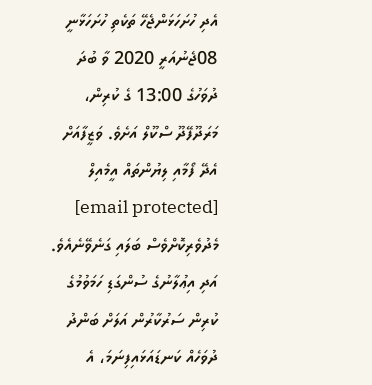އެދި ހުށަހަޅަންޖެހޭ ތަކެތި ހުށަހަޅާނީ 08ޖެނުއަރީ 2020 ވާ ބުދަ ދުވަހުގެ 13:00 ގެ ކުރިން، މަރަދޫފޭދޫ ސްކޫލް އަށެވެ. ވަޒީފާއަށް އެދޭ ފޯމާއި ލިޔުންތައް އީމެއިލް [email protected] މެދުވެރިކޮށްވެސް ބަލައި ގަނެވޭނެއެވެ. އަދި އިޢުލާނުގެ ސުންގަޑި ހަމަވުމުގެ ކުރިން ސަރުކާރުން އަލަށް ބަންދު ދުވަހެއް ކަނޑައަޅައިފިނަމަ، އެ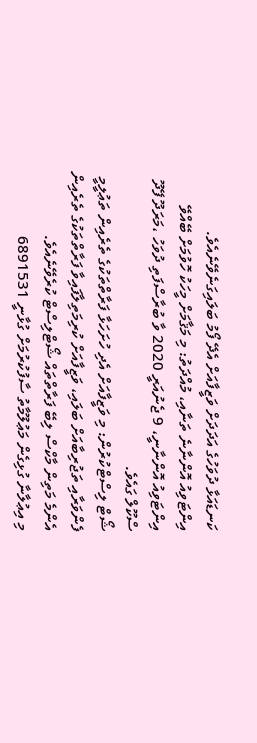ކަނޑައަޅާ ދުވަހުގެ އަދަދަށް ވަޒީފާއަށް އެދޭ ފޯމު ބަލައިގަނެވޭނެއެވެ.
އިންޓަވިއު އޮންނާނެ ތަނާއި، މުއްދަތު: މި މަޤާމަށް މީހަކު ހޮވުމަށް ބޭއްވޭ އިންޓަވިއު އޮންނާނީ، 9 ޖެނުއަރީ 2020 ވާ ބުރާސްފަތި ދުވަހު ،މަރަދޫ ފޭދޫ ސްކޫލް ގައެވެ.
ޝޯޓް ލިސްޓްކުރުން: މި ވަޒީފާއަށް އެދި ހުށަހަޅާ ފަރާތްތަކުގެ ތެރެއިން ތަޢުލީމީ ފެންވަރާއި ތަޖުރިބާއަށް ބަލައި، ވަޒީފާއަށް ކުރިމަތިލާފައިވާ ފަރާތްތަކުގެ ތެރެއިން އެންމެ މަތިން މާކްސް ލިބޭ ފަރާތްތައް ޝޯޓްލިސްޓް ކުރެވޭނެއެވެ.
މި އިޢުލާނާ ގުޅިގެން މަޢުލޫމާތު ސާފުކުރުމަށް ގުޅާނީ 6891531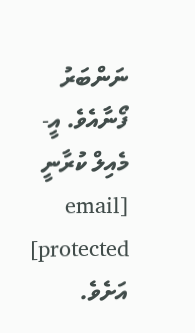ނަންބަރު ފޯނާއެވެ. އީ-މެއިލް ކުރާނީ [email protected] އަށެވެ.